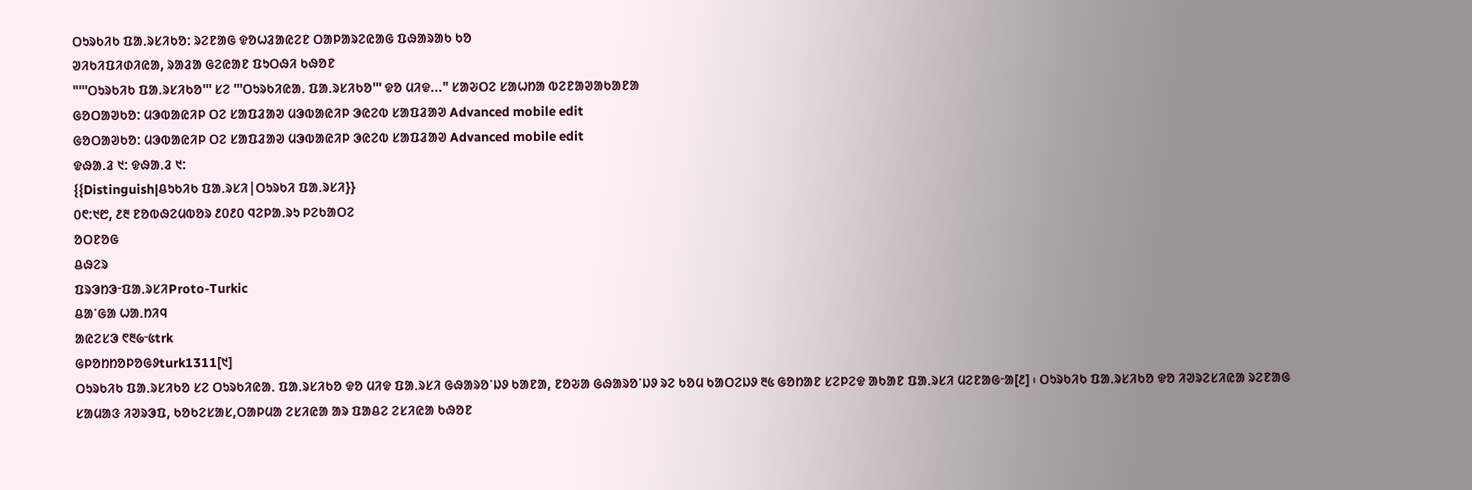ᱛᱩᱨᱠᱤᱠ ᱯᱟᱹᱨᱥᱤᱠᱚ: ᱨᱮᱱᱟᱜ ᱫᱚᱦᱲᱟᱭᱮᱱ ᱛᱟᱞᱟᱨᱮᱭᱟᱜ ᱯᱷᱟᱨᱟᱠ ᱠᱚ
ᱣᱤᱠᱤᱯᱤᱰᱤᱭᱟ, ᱨᱟᱲᱟ ᱜᱮᱭᱟᱱ ᱯᱩᱛᱷᱤ ᱠᱷᱚᱱ
"'''ᱛᱩᱨᱠᱤᱠ ᱯᱟᱹᱨᱥᱤᱠᱚ''' ᱥᱮ '''ᱛᱩᱨᱠᱤᱭᱟᱹ ᱯᱟᱹᱨᱥᱤᱠᱚ''' ᱫᱚ ᱢᱤᱫ..." ᱥᱟᱶᱛᱮ ᱥᱟᱦᱴᱟ ᱵᱮᱱᱟᱣᱟᱠᱟᱱᱟ
ᱜᱚᱛᱟᱣᱠᱚ: ᱢᱳᱵᱟᱭᱤᱞ ᱛᱮ ᱥᱟᱯᱲᱟᱣ ᱢᱳᱵᱟᱭᱤᱞ ᱳᱭᱮᱵ ᱥᱟᱯᱲᱟᱣ Advanced mobile edit
ᱜᱚᱛᱟᱣᱠᱚ: ᱢᱳᱵᱟᱭᱤᱞ ᱛᱮ ᱥᱟᱯᱲᱟᱣ ᱢᱳᱵᱟᱭᱤᱞ ᱳᱭᱮᱵ ᱥᱟᱯᱲᱟᱣ Advanced mobile edit
ᱫᱷᱟᱹᱲ ᱑: ᱫᱷᱟᱹᱲ ᱑:
{{Distinguish|ᱪᱩᱠᱤᱠ ᱯᱟᱹᱨᱥᱤ|ᱛᱩᱨᱠᱤ ᱯᱟᱹᱨᱥᱤ}}
᱐᱖:᱑᱘, ᱒᱓ ᱱᱚᱵᱷᱮᱢᱵᱚᱨ ᱒᱐᱒᱐ ᱧᱮᱞᱟᱹᱨᱩ ᱞᱮᱠᱟᱛᱮ
ᱚᱛᱱᱚᱜ
ᱪᱷᱮᱨ
ᱯᱨᱳᱴᱳᱼᱯᱟᱹᱨᱥᱤProto-Turkic
ᱪᱟᱸᱜᱟ ᱦᱟᱹᱴᱤᱧ
ᱟᱭᱮᱥᱳ ᱖᱓᱙ᱼ᱕trk
ᱜᱞᱚᱴᱴᱚᱞᱚᱜᱽturk1311[᱑]
ᱛᱩᱨᱠᱤᱠ ᱯᱟᱹᱨᱥᱤᱠᱚ ᱥᱮ ᱛᱩᱨᱠᱤᱭᱟᱹ ᱯᱟᱹᱨᱥᱤᱠᱚ ᱫᱚ ᱢᱤᱫ ᱯᱟᱹᱨᱥᱤ ᱜᱷᱟᱨᱚᱸᱡᱽ ᱠᱟᱱᱟ, ᱱᱚᱶᱟ ᱜᱷᱟᱨᱚᱸᱡᱽ ᱨᱮ ᱠᱚᱢ ᱠᱟᱛᱮᱡᱽ ᱓᱕ ᱜᱚᱴᱟᱱ ᱥᱮᱞᱮᱫ ᱟᱠᱟᱱ ᱯᱟᱹᱨᱥᱤ ᱢᱮᱱᱟᱜᱼᱟ[᱒] ᱾ ᱛᱩᱨᱠᱤᱠ ᱯᱟᱹᱨᱥᱤᱠᱚ ᱫᱚ ᱤᱣᱨᱮᱥᱤᱭᱟ ᱨᱮᱱᱟᱜ ᱥᱟᱢᱟᱝ ᱤᱣᱨᱳᱯ, ᱠᱚᱠᱮᱥᱟᱥ,ᱛᱟᱞᱢᱟ ᱮᱥᱤᱭᱟ ᱟᱨ ᱯᱟᱪᱮ ᱮᱥᱤᱭᱟ ᱠᱷᱚᱱ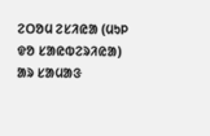ᱮᱛᱚᱢ ᱮᱥᱤᱭᱟ (ᱢᱩᱞ ᱫᱚ ᱥᱟᱭᱵᱮᱨᱤᱭᱟ) ᱟᱨ ᱥᱟᱢᱟᱝ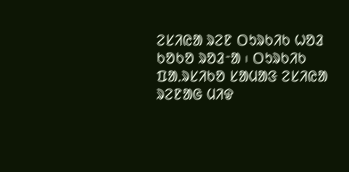ᱮᱥᱤᱭᱟ ᱨᱮᱱ ᱛᱩᱨᱠᱤᱠ ᱦᱚᱲ ᱠᱚᱠᱚ ᱨᱚᱲᱼᱟ ᱾ ᱛᱩᱨᱠᱤᱠ ᱯᱟᱹᱨᱥᱤᱠᱚ ᱥᱟᱢᱟᱝ ᱮᱥᱤᱭᱟ ᱨᱮᱱᱟᱜ ᱢᱤᱫ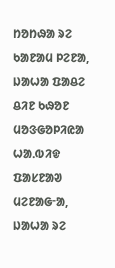ᱴᱚᱴᱷᱟ ᱨᱮ ᱠᱟᱱᱟᱢ ᱞᱮᱱᱟ, ᱡᱟᱦᱟ ᱯᱟᱪᱮ ᱪᱤᱱ ᱠᱷᱚᱱ ᱢᱚᱝᱜᱚᱞᱤᱭᱟ ᱦᱟᱹᱵᱤᱫ ᱯᱟᱥᱱᱟᱣ ᱢᱮᱱᱟᱜᱼᱟ, ᱡᱟᱦᱟ ᱨᱮ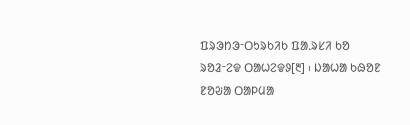ᱯᱨᱳᱴᱳᱼᱛᱩᱨᱠᱤᱠ ᱯᱟᱹᱨᱥᱤ ᱠᱚ ᱨᱚᱲᱼᱮᱫ ᱛᱟᱦᱮᱫᱽ[᱓] ᱾ ᱡᱟᱦᱟ ᱠᱷᱚᱱ ᱱᱚᱶᱟ ᱛᱟᱞᱢᱟ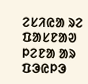ᱮᱥᱤᱭᱟ ᱨᱮ ᱯᱟᱥᱱᱟᱣ ᱞᱮᱱᱟ ᱟᱨ ᱯᱳᱭᱞᱳ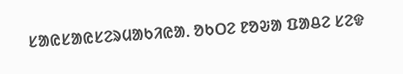ᱥᱟᱭᱥᱟᱭᱥᱮᱨᱢᱟᱠᱤᱭᱟᱹ ᱚᱠᱛᱮ ᱱᱚᱶᱟ ᱯᱟᱪᱮ ᱥᱮᱫ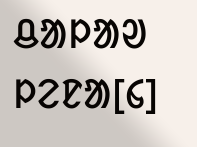ᱪᱟᱞᱟᱣ ᱞᱮᱱᱟ[᱔]